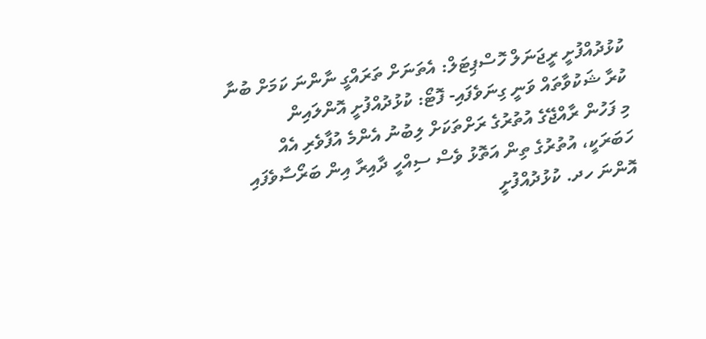ކުޅުދުއްފުށީ ރީޖަނަލް ހޮސްޕިޓަލް: އެތަނަށް ތަރައްގީ ނާންނަ ކަމަށް ބުނާ ކުރާ ޝަކުވާތައް ވަނީ ގިނަވެފައި- ފޮޓޯ: ކުޅުދުއްފުށީ އޮންލައިން
މި ފަހުން ރާއްޖޭގެ އުތުރުގެ ރަށްތަކަށް ލިބުނު އެންމެ އުފާވެރި އެއް ހަބަރަކީ، އުތުރުގެ ތިން އަތޮޅު ވެސް ސިއްހީ ދާއިރާ އިން ބަރޯސާވެފައި އޮންނަ ހދ. ކުޅުދުއްފުށީ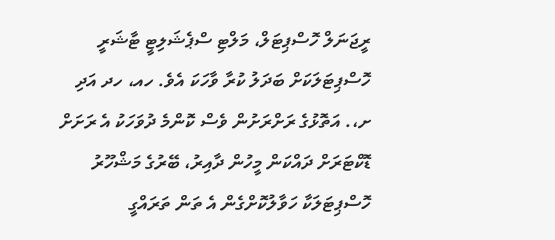ރީޖަނަލް ހޮސްޕިޓަލް، މަލްޓި ސްޕެޝަލިޓީ ޓާޝަރީ ހޮސްޕިޓަލަކަށް ބަދަލު ކުރާ ވާހަކަ އެވެ. ހއ، ހދ އަދި ށ،. އަތޮޅުގެ ރަށްރަށުން ވެސް ކޮންމެ ދުވަހަކު އެ ރަށަށް ޑޮކްޓަރަށް ދައްކަން މީހުން ދާއިރު، ބޭރުގެ މަޝްހޫރު ހޮސްޕިޓަލަކާ ހަވާލުކޮށްގެން އެ ތަން ތަރައްގީ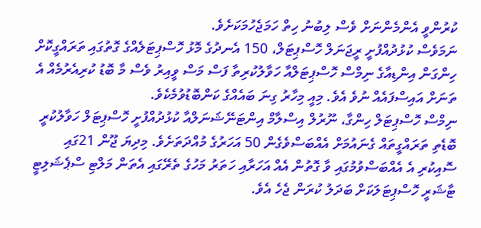ކުރުންވީ އެންމެންނަށް ވެސް ލިބުނު ހިތް ހަމަޖެހުމަކަށެވެ.
ނަމަވެސް ކުޅުދުއްފުށީ ރީޖަނަލް ހޮސްޕިޓަލް، 150 އެނދުގެ މޮޅު ހޮސްޕިޓަލެއްގެ ގޮތުގައި ތަރައްގީކޮށް ހިންގަން އިންޑިއާގެ ނިމްސް ހޮސްޕިޓަލްއާ ހަވާލުކުރިތާ ފަސް މަސް ވީއިރު ވެސް މާ ބޮޑު ކުރިއެރުމެއް އެ ތަނަށް އައިސްފައެއް ނުވެ އެވެ. މިއީ މިހާރު ގިނަ ބައެއްގެ ކަންބޮޑުވުމެކެވެ.
ނިމްސް ހޮސްޕިޓަލް ހިންގާ، ނޫރުލް އިސްލާމް އިންޓަނޭޝަނަލްއާ ކުޅުދުއްފުށީ ހޮސްޕިޓަލް ހަވާލުކުރީ ބޮޑެތި ތަރައްގީތައް ގެނައުމަށް އެއްބަސްވެގެން 50 އަހަރުގެ މުއްދަތަށެވެ. މިދިޔަ ޖޫން 21ގައި ސޮއިކުރި އެ އެއްބަސްވުމުގައި ވާ ގޮތުން އެއް އަހަރާއި ހަތަރު މަހުގެ ތެރޭގައި އެތަން މަލްޓި ސްޕެޝަލިޓީ ޓާޝަރީ ހޮސްޕިޓަލަކަށް ބަދަލު ކުރަން ޖެހެ އެވެ.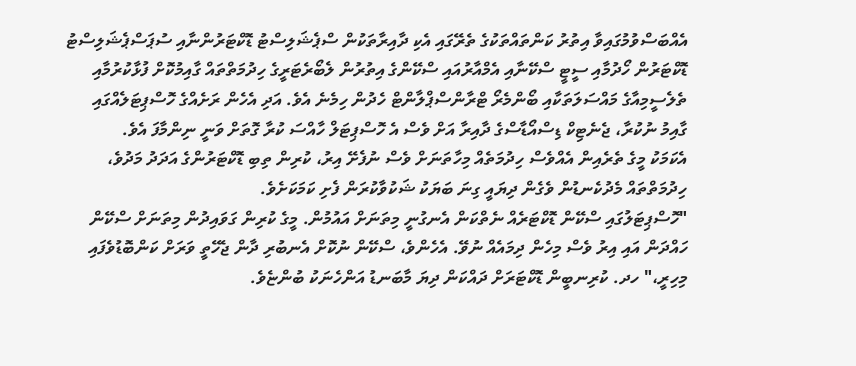އެއްބަސްވުމުގައިވާ އިތުރު ކަންތައްތަކުގެ ތެރޭގައި އެކި ދާއިރާތަކުން ސްޕެޝަލިސްޓު ޑޮކްޓަރުންނާއި ސުޕަސްޕެޝަލިސްޓު ޑޮކްޓަރުން ހޯދުމާއި ސީޓީ ސްކޭނާއި އެމްއާރުއައި ސްކޭންގެ އިތުރުން ލެބޯރެޓަރީގެ ހިދުމަތްތައް ގާއިމުކޮށް ފުޅާކުރުމާއި ތެލެސީމިއާގެ މައްސަލަތަކާއި ބޯންމެރޯ ޓްރާންސްޕްލާންޓް ހެދުން ހިމެނެ އެވެ. އަދި އެހެން ރަށެއްގެ ހޮސްޕިޓަލެއްގައި ގާއިމު ނުކުރާ، ޖެނެޓިކް ޑިސްއޯޑާސްގެ ދާއިރާ އަށް ވެސް އެ ހޮސްޕިޓަލް ހާއްސަ ކުރާ ގޮތަށް ވަނީ ނިންމާފަ އެވެ.
އެކަމަކު މީގެ ތެރެއިން އެއްވެސް ހިދުމަތެއް މިހާތަނަށް ވެސް ނުފެށޭ އިރު، ކުރިން ތިބި ޑޮކްޓަރުންގެ އަދަދު މަދުވެ، ހިދުމަތްތައް މެދުކެނޑުން ވެގެން ދިޔައީ ގިނަ ބަޔަކު ޝަކުވާކުރަން ފެށި ކަމަކަށެވެ.
"ހޮސްޕިޓަލުގައި ސްކޭން ޑޮކްޓަރެއް ނެތްކަން އެނގުނީ މިތަނަށް އައުމުން. މީގެ ކުރިން ގަވައިދުން މިތަނަށް ސްކޭން ހައްދަން އައި އިރު ވެސް މިހެން ދިމައެއް ނުވޭ. އެހެންވެ، ސްކޭން ނުކޮށް އެނބުރި ދާން ޖެހޭތީ ވަރަށް ކަންބޮޑުވެފައި މިހިރީ،" ހދ. ކުރިނބީން ޑޮކްޓަރަށް ދައްކަން ދިޔަ މާބަނޑު އަންހެނަކު ބުންޏެވެ.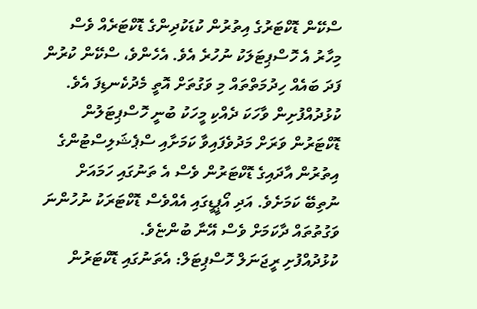ސްކޭން ޑޮކްޓަރުގެ އިތުރުން ކުޑަކުދިންގެ ޑޮކްޓަރެއް ވެސް މިހާރު އެ ހޮސްޕިޓަލަކު ނުހުރެ އެވެ. އެހެންވެ، ސްކޭން ކުރުން ފަދަ ބައެއް ހިދުމަތްތައް މި ވަގުތަށް އޮތީ މެދުކެނޑިފަ އެވެ.
ކުޅުދުއްފުށިން ވާހަކަ ދެއްކި މީހަކު ބުނީ ހޮސްޕިޓަލުން ޑޮކްޓަރުން ވަރަށް މަދުވެފައިވާ ކަމަށާއި ސްޕެޝަލިސްޓުންގެ އިތުރުން އާދައިގެ ޑޮކްޓަރުން ވެސް އެ ތަނުގައި ހަމައަށް ނުތިބޭ ކަމަށެވެ. އަދި އޯޕީޑީގައި އެއްވެސް ޑޮކްޓަރަކު ނުހުންނަ ވަގުތުތައް ދާކަމަށް ވެސް އޭނާ ބުންޏެވެ.
ކުޅުދުއްފުށި ރީޖަނަލް ހޮސްޕިޓަލް: އެތަނުގައި ޑޮކްޓަރުން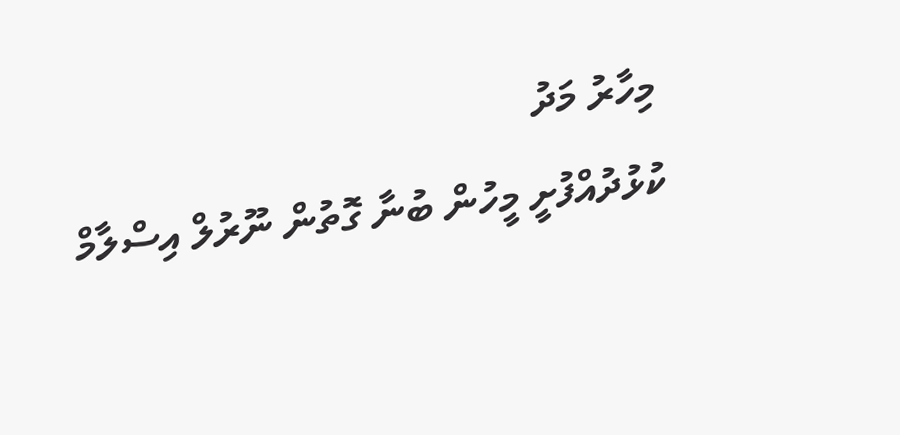މިހާރު މަދު
ކުޅުދުއްފުށީ މީހުން ބުނާ ގޮތުން ނޫރުލް އިސްލާމް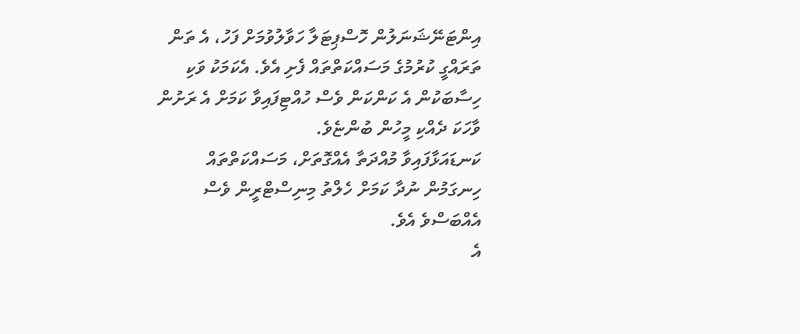އިންޓަނޭޝަނަލުން ހޮސްޕިޓަލާ ހަވާލުވުމަށް ފަހު، އެ ތަން ތަރައްގީ ކުރުމުގެ މަސައްކަތްތައް ފެށި އެވެ. އެކަމަކު ވަކި ހިސާބަކުން އެ ކަންކަން ވެސް ހުއްޓިފައިވާ ކަމަށް އެ ރަށުން ވާހަކަ ދެއްކި މީހުން ބުންޏެވެ.
ކަނޑައަޅާފައިވާ މުއްދަތާ އެއްގޮތަށް، މަސައްކަތްތައް ހިނގަމުން ނުދާ ކަމަށް ހެލްތު މިނިސްޓްރީން ވެސް އެއްބަސްވެ އެވެ.
އެ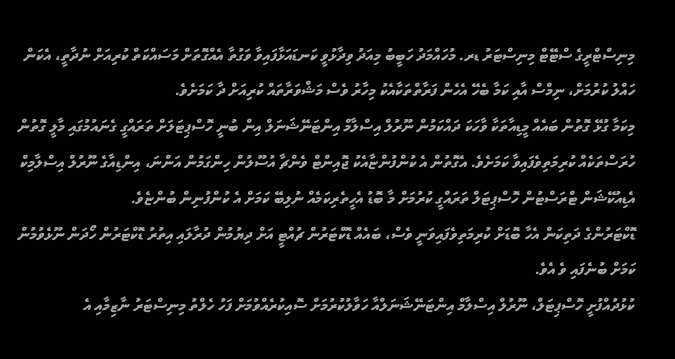މިނިސްޓްރީގެ ސްޓޭޓް މިނިސްޓަރު ޑރ. މުހައްމަދު ހަބީބު މިއަދު ވިދާޅުވީ ކަނޑައަޅާފައިވާ ވަގުތާ އެއްގޮތަށް މަސައްކަތް ކުރިއަށް ނުދާތީ، އެކަން ހައްލު ކުރުމަށް، ނިމްސް އާއި ކަމާ ބެހޭ އެހެން ފަރާތްތަކާއެކު މިހާރު ވެސް މަޝްވަރާތައް ކުރިއަށް ދާ ކަމަށެވެ.
މިކަމާ ގުޅޭ ގޮތުން ބައެއް މީޑިއާތަކާ ވާހަކަ ދައްކަމުން ނޫރުލް އިސްލާމް އިންޓަނޭޝަނަލް އިން ބުނީ ހޮސްޕިޓަލަށް ތަރައްގީ ގެނައުމުގައި މާލީ ގޮތުން ހުރަސްތަކެއް ކުރިމަތިވެފައިވާ ކަމަށެވެ. އެގޮތުން އެ ކުންފުންޏާއެކު ޖޮއިންޓް ވެންޗާ އުސޫލުން ހިންގަމުން އަންނަ، އިންޑިއާގެ ނޫރުލް އިސްލާމިކް އެޑިއުކޭޝަން ޓްރަސްޓުން ހޮސްޕިޓަލް ތަރައްގީ ކުރުމަށް މާ ބޮޑު އެހީތެރިކަމެއް ނުލިބޭ ކަމަށް އެ ކުންފުނިން ބުންޏެވެ.
ޑޮކްޓަރުންގެ ދަތިކަން އެހާ ބޮޑަށް ކުރިމަތިވެފައިވަނީ ވެސް، ބައެއް ޑޮކްޓަރުން ޗުއްޓީ އަށް ދިޔުމުން ދުރާލައި އިތުރު ޑޮކްޓަރުން ހޯދަން ނޫޅެވުމުން ކަމަށް ބުނެފައި ވެ އެވެ.
ކުޅުދުއްފުށީ ހޮސްޕިޓަލް، ނޫރުލް އިސްލާމް އިންޓަނޭޝަނަލްއާ ހަވާލުކުރުމަށް ސޮއިކުރެއްވުމަށް ފަހު ހެލްތު މިނިސްޓަރު ނާޒިމާއި އެ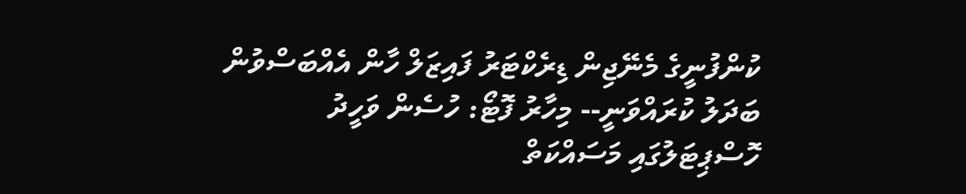ކުންފުނީގެ މެނޭޖިން ޑިރެކްޓަރު ފައިޒަލް ހާން އެއްބަސްވުން ބަދަލު ކުރައްވަނީ-- މިހާރު ފޮޓޯ: ހުސެން ވަހީދު
ހޮސްޕިޓަލުގައި މަސައްކަތް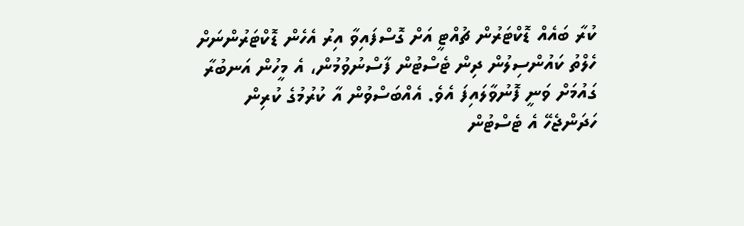ކުރާ ބައެއް ޑޮކްޓަރުން ޗުއްޓީ އަށް ގޮސްފައިވާ އިރު އެހެން ޑޮކްޓަރުންނަށް ހެލްތު ކައުންސިލުން ދިން ޓެސްޓުން ފާސްނުވުމުން، އެ މީހުން އަނބުރާ ގައުމަށް ވަނީ ފޮނުވާލައިފަ އެވެ. އެއްބަސްވުން އާ ކުރުމުގެ ކުރިން ހަދަންޖެހޭ އެ ޓެސްޓުން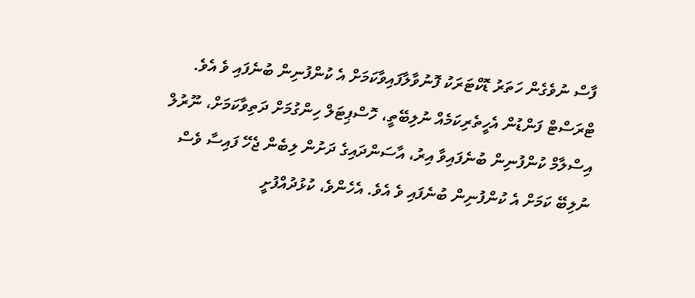ފާސް ނުވެގެން ހަތަރު ޑޮކްޓަރަކު ފޮނުވާލާފައިވާކަމަށް އެ ކުންފުނިން ބުނެފައި ވެ އެވެ.
ޓްރަސްޓް ފަންޑުން އެހީތެރިކަމެއް ނުލިބޭތީ، ހޮސްޕިޓަލް ހިންގުމަށް ދަތިވާކަމަށް، ނޫރުލް އިސްލާމް ކުންފުނިން ބުނެފައިވާ އިރު، އާސަންދައިގެ ދަށުން ލިބެން ޖެހޭ ފައިސާ ވެސް ނުލިބޭ ކަމަށް އެ ކުންފުނިން ބުނެފައި ވެ އެވެ. އެހެންވެ، ކުޅުދުއްފުށީ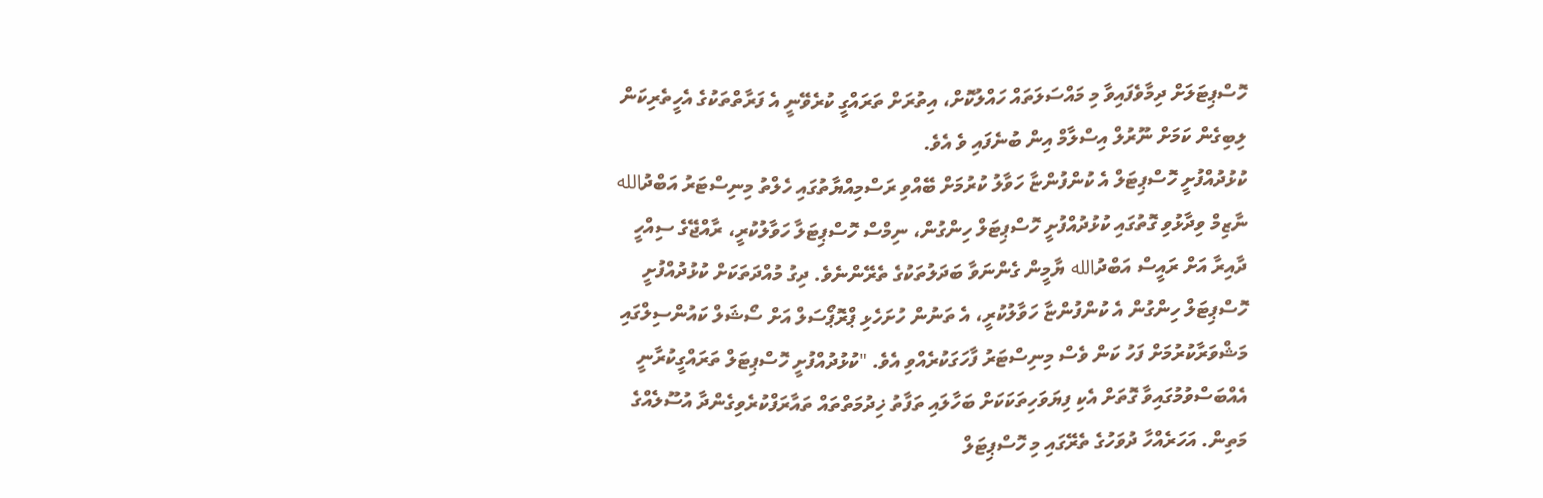ހޮސްޕިޓަލަށް ދިމާވެފައިވާ މި މައްސަލަތައް ހައްލުކޮށް، އިތުރަށް ތަރައްގީ ކުރެވޭނީ އެ ފަރާތްތަކުގެ އެހީތެރިކަން ލިބިގެން ކަމަށް ނޫރުލް އިސްލާމް އިން ބުނެފައި ވެ އެވެ.
ކުޅުދުއްފުށީ ހޮސްޕިޓަލް އެ ކުންފުންޏާ ހަވާލު ކުރުމަށް ބޭއްވި ރަސްމިއްޔާތުގައި ހެލްތު މިނިސްޓަރު އަބްދުالله ނާޒިމް ވިދާޅުވި ގޮތުގައި ކުޅުދުއްފުށީ ހޮސްޕިޓަލް ހިންގުން، ނިމްސް ހޮސްޕިޓަލާ ހަވާލުކުރީ، ރާއްޖޭގެ ސިއްހީ ދާއިރާ އަށް ރައީސް އަބްދުالله ޔާމީން ގެންނަވާ ބަދަލުތަކުގެ ތެރޭންނެވެ. ދިގު މުއްދަތަކަށް ކުޅުދުއްފުށީ ހޮސްޕިޓަލް ހިންގުން އެ ކުންފުންޏާ ހަވާލުކުރީ، އެ ތަނުން ހުށަހެޅި ޕްރޮޕޯސަލް އަށް ސޯޝަލް ކައުންސިލްގައި މަޝްވަރާކުރުމަށް ފަހު ކަން ވެސް މިނިސްޓަރު ފާހަގަކުރެއްވި އެވެ. "ކުޅުދުއްފުށީ ހޮސްޕިޓަލް ތަރައްގީކުރާނީ އެއްބަސްވުމުގައިވާ ގޮތަށް އެކި ފިޔަވަހިތަކަކަށް ބަހާލައި ތަފާތު ޚިދުމަތްތައް ތައާރަފްކުރެވިގެންދާ އުސޫލެއްގެ މަތިން. އަހަރެއްހާ ދުވަހުގެ ތެރޭގައި މި ހޮސްޕިޓަލް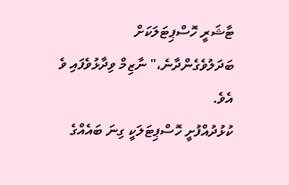ޓާޝަރީ ހޮސްޕިޓަލަކަށް ބަދަލުވެގެންދާނެ،" ނާޒިމް ވިދާޅުވެފައި ވެ އެވެ.
ކުޅުދުއްފުށީ ހޮސްޕިޓަލަކީ ގިނަ ބައެއްގެ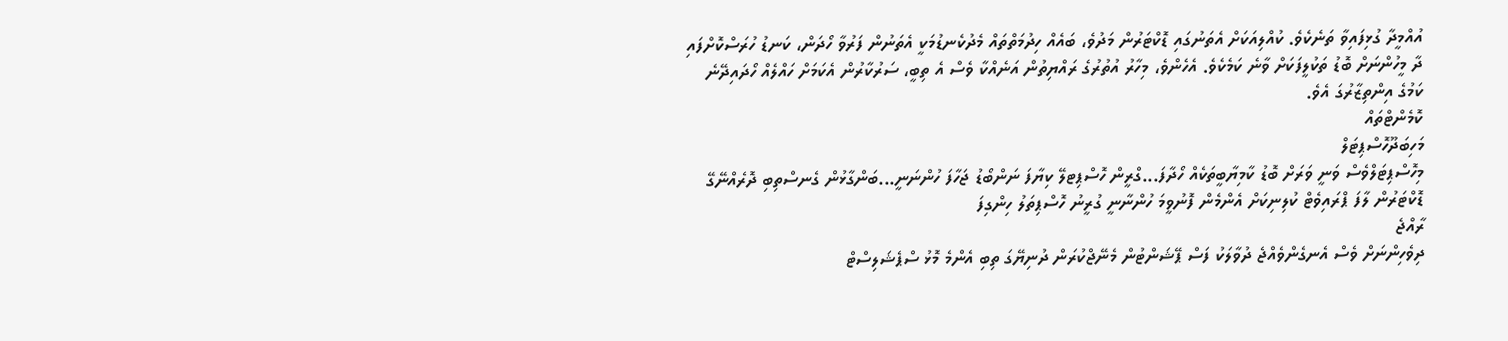އުއްމީދާ ގުޅިފައިވާ ތަނެކެވެ. ކުއްލިއަކަށް އެތަނުގައި ޑޮކްޓަރުން މަދުވެ، ބައެއް ހިދުމަތްތައް މެދުކެނޑުމަކީ އެތަނުން ފަރުވާ ހޯދަން، ކަނޑު ހުރަސްކޮށްފައި ދާ މީހުންނަށް ބޮޑު ތަކުލީފަކަށް ވާނެ ކަމެކެވެ. އެހެންވެ، މިހާރު އުތުރުގެ ރައްޔިތުން އަނެއްކާ ވެސް އެ ތިބީ، ސަރުކާރުން އެކަމަށް ހައްލެއް ހޯދައިދޭނެ ކަމުގެ އިންތިޒާރުގަ އެވެ.
ކޮމެންޓްތައް
މަހިބަދޫހޮސްޕިޓަލް
މިހޮސްޕިޓަލްވެސް ވަނީ ވަރަށް ބޮޑު ކާމިޔާބީތަކެއް ހޯދާފަ...ގްރީން ހޮސްޕިޓލޭ ކިޔާފަ ނަންބޯޑު ޖަހާފަ ހުންނަނީ...ބަންގާޅުން ގެނސްތިބި ދޮރެއްނޭގޭ ޑޮކްޓަރުން ލާފަ ޕްރައިވެޓް ކުލިނިކަށް އެންމެން ފޮނުވީމަ ހުންނާނީ ގުރީނު ހޮސްޕިތަލު ހިންގިފަ
ރާއްޖެ
ދިވެހިންނަށް ވެސް އެނގެންވެއްޖެ ދުވާލަކު ފަސް ޕޭޝަންޓުން މެނޭޖްކުރަން ދުނިޔޭގަ ތިބި އެންމެ މޮޅު ސްޕެޝަލިސްޓް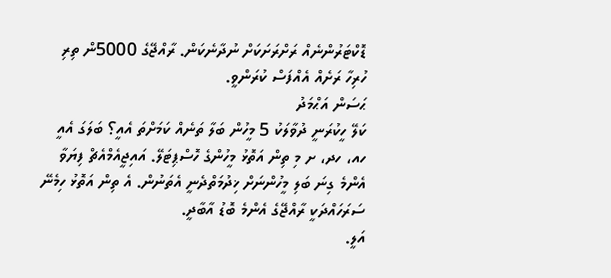ޑޮކްޓަރުންނެއް ރަށްރަށަކަށް ނުދާނެކަން. ރާއްޖޭގެ 5000ން ތިރި ހުރިހާ ރަށެއް އެއްފަސް ކުރަންވީ.
ޙަސަން އަޙްމަދު
ކަލޭ ހީކުރަނީ ދުވާލަކު 5 މީހުން ބަލާ ތަނެއް ކަމަށްތަ އެއީ؟ ބަލަގަ އެއީ ހއ، ހދ، ށ މި ތިން އަތޮޅު މީހުންގެ ހޮސްޕިޓަލޭ. އައިޖީއެމްއެޗް ފިޔަވާ އެންމެ ގިނަ ބަލި މީހުންނަށް ޚިދުމަތްދެނީ އެތަނުން. އެ ތިން އަތޮޅު ހިމެނޭ ސަރަހައްދަކީ ރާއްޖޭގެ އެންމެ ބޮޑު އާބާދީ.
އަލީ.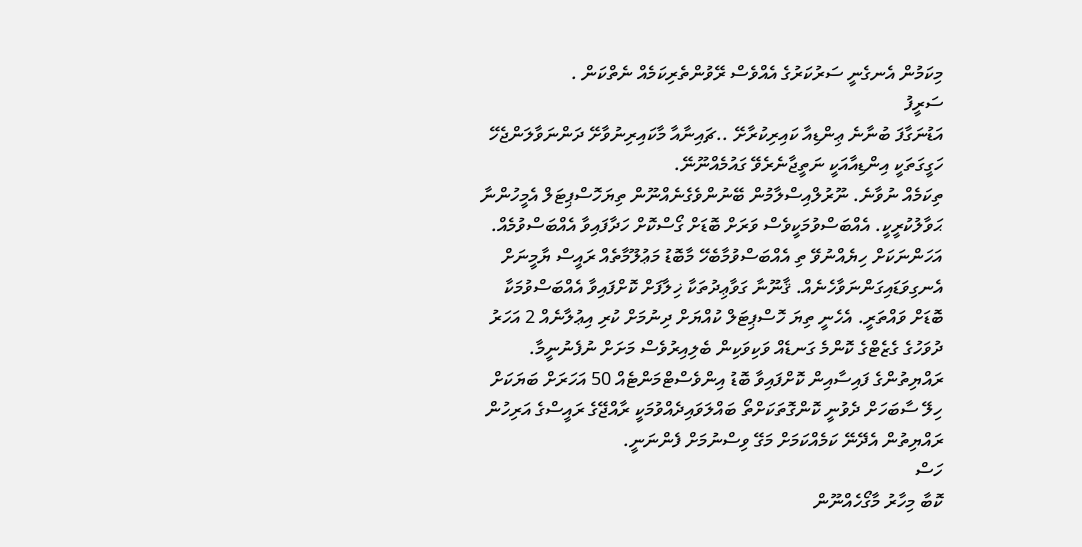މިކަމުން އެނގެނީ ސަރުކަރުގެ އެއްވެސް ރޭވުންތެރިކަމެއް ނެތްކަން .
ސަރީފު
އަޑުނަގާފަ ބުނާނެ ޢިންޑިއާ ކައިރިކުރާށޭ ..ޗައިނާއާ މާކައިރިނުވާށޭ ދަންނަވާލަންޖެހޭ ހަގީގަތަކީ އިންޑިއާއަކީ ނަތީޖާނެރެވޭ ގައުމެއްނޫނޭ.
ތިކަމެއް ނުވާނެ. ނޫރުލްއިސްލާމުން ބޭނުންވެގެނެއްނޫން ތިޔަހޮސްޕިޓަލް އެމީހުންނާ ޙަވާލުކުރީކީ. އެއްބަސްވުމަކީވެސް ވަރަށް ބޮޑަށް ގޯސްކޮށް ހަދާފައިވާ އެއްބަސްވުމެއް. އަހަންނަކަށް ހިޔެއްނުވޭ ތި އެއްބަސްވުމާބެހޭ މާބޮޑު މަޢުލޫމާތެއް ރައީސް ޔާމީނަށް އެނގިވަޑައިގަންނަވާހެނެއް. ޤާނޫނާ ގަވާޢިދުތަކާ ޚިލާފަށް ކޮށްފައިވާ އެއްބަސްވުމަކާ ބޮޑަށް ވައްތަރީ. އެހެނީ ތިޔަ ހޮސްޕިޓަލް ކުއްޔަށް ދިނުމަށް ކުރި އިޢުލާނެއް 2 އަހަރު ދުވަހުގެ ގެޒެޓްގެ ކޮންމެ ގަނޑެއް ވަކިވަކިން ބެލިއިރުވެސް މަށަށް ނުފެނުނީމާ. ރައްޔިތުންގެ ފައިސާއިން ކޮށްފައިވާ ބޮޑު އިންވެސްޓްމަންޓެއް 50 އަހަރަށް ބަޔަކަށް ހިލޭ ސާބަހަށް ދެވުނީ ކޮންގޮތަކަށްތޯ ބައްލަވައިދެއްވުމަކީ ރާއްޖޭގެ ރައީސްގެ އަރިހުން ރައްޔިތުން އެދޭނޭ ކަމެއްކަމަށް މަގޭ ވިސްނުމަށް ފެންނަނީ.
ހަސް
ކޮބާ މިހާރު މާގޯހެއްނޫން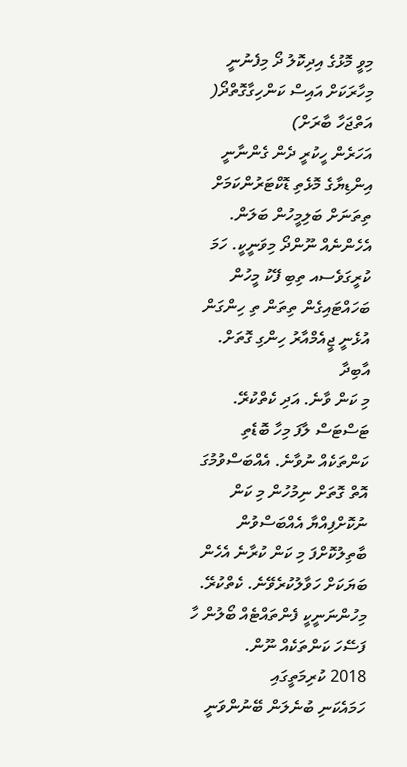މިވީ މޮޅުގެ އިދިކޮލު ދޯ މިފެނުނީ މިހާރަކަށް އައިސް ކަންހިގާގޮތްދޯ( އަތްޖަހާ ބާރަށް)
އަހަރެން ހީކުރީ ދެން ގެންނާނީ އިންޑިޔާގެ މޮޅެތި ޑޮކްޓަރުންކަމަށް ތިތަނަށް ބަލިމީހުން ބަލަން. އެހެންނެއް ނޫންދޯ މިވަނީކީ. ހަމަ ކުރީގަވެސއ ތިބި ފޭކު މީހުން ބަހައްޓައިގެން ތިތަން ތި ހިންގަން އުޅެނީ ޖީއެމްއާރު ހިންގި ގޮތަށް.
އާބިދާ
މި ކަން ވާނެ. އަދި ކެތްކުރޭ. ޓަސްޓަސް ލާފަ މިހާ ބޮޑެތި ކަންތަކެއް ނުވާނެ. އެއްބަސްވުމުގަ އޮތް ގޮތަށް ނިމުހުން މި ކަން ނުކޮށްފިއްޔާ އެއްބަސްވުން ބާތިލުކޮށްފަ މި ކަން ކުރާނެ އެހެން ބަޔަކަށް ހަވާލުކުރެވޭނެ. ކެތްކުރޭ. މިހުންނަނީކީ ފެންތައްޓެއް ބޯލުން ހާ ފަސޭހަ ކަންތަކެއް ނޫން.
2018 ކުރިމަތީގައި
ހަމައެކަނި ބުނެލަން ބޭނުންވަނީ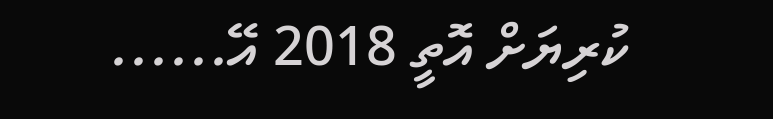ކުރިޔަށް އޮތީ 2018 އޭ......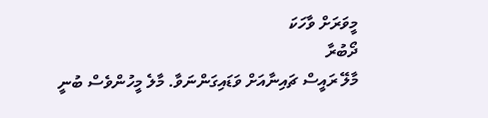މީވަރަށް ވާހަކަ
ދޯބުރާ
މާލޭ ރައީސް ޗައިނާއަށް ވަޑައިގަންނަވާ. މާލެ މީހުންވެސް ބުނީ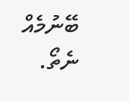ބޭނުމެއް ނެތޯ.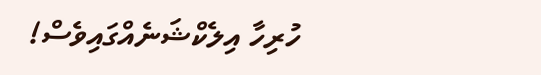ހުރިހާ އިލެކްޝަނެއްގައިވެސް!